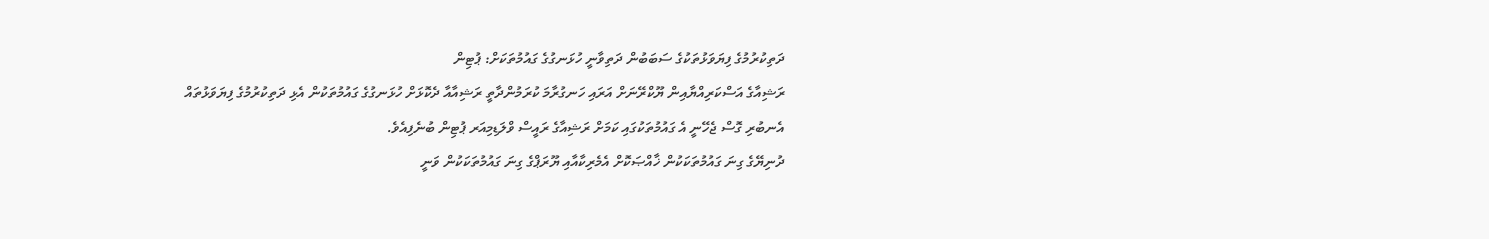ދަތިކުރުމުގެ ފިޔަވަޅުތަކުގެ ސަބަބުން ދަތިވާނީ ހުޅަނގުގެ ގައުމުތަކަށް: ޕުޓިން
ރަޝިއާގެ އަސްކަރިއްޔާއިން ޔޫކްރޭނަށް އަރައި ހަނގުރާމަ ކުރަމުންދާތީ ރަޝިއާއާ ދެކޮޅަށް ހުޅަނގުގެ ގައުމުތަކުން އެޅި ދަތިކުރުމުގެ ފިޔަވަޅުތައް އެނބުރި ގޮސް ޖެހޭނީ އެ ގައުމުތަކުގައި ކަމަށް ރަޝިއާގެ ރައީސް ވްލަޑިމިއަރ ޕުޓިން ބުނެފިއެވެ.
ދުނިޔޭގެ ގިނަ ގައުމުތަކަކުން ޚާއްޞަކޮށް އެމެރިކާއާއި ޔޫރަޕްގެ ގިނަ ގައުމުތަކަކުން ވަނީ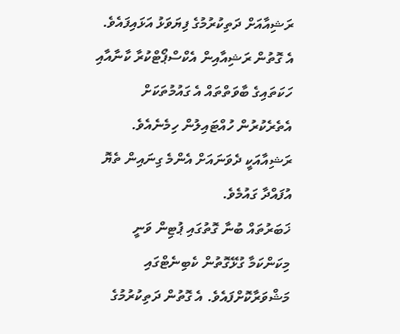ރަޝިއާއަށް ދަތިކުރުމުގެ ފިޔަވަޅު އަޅައިފައެވެ. އެ ގޮތުން ރަޝިއާއިން އެކްސްޕޯޓްކުރާ ކާނާއާއި ހަކަތައިގެ ބާވަތްތައް އެ ގައުމުތަކަށް އެތެރެކުރުން ހުއްޓައިލުން ހިމެނެއެވެ.
ރަޝިއާއަކީ ދެވަނައަށް އެންމެ ގިނައިން ތެޔޮ އުފައްދާ ގައުމެވެ.
ޚަބަރުތައް ބުނާ ގޮތުގައި ޕުޓިން ވަނީ މިކަންކަމާ ގުޅޭގޮތުން ކެބިނެޓްގައި މަޝްވަރާކޮށްފައެވެ. އެ ގޮތުން ދަތިކުރުމުގެ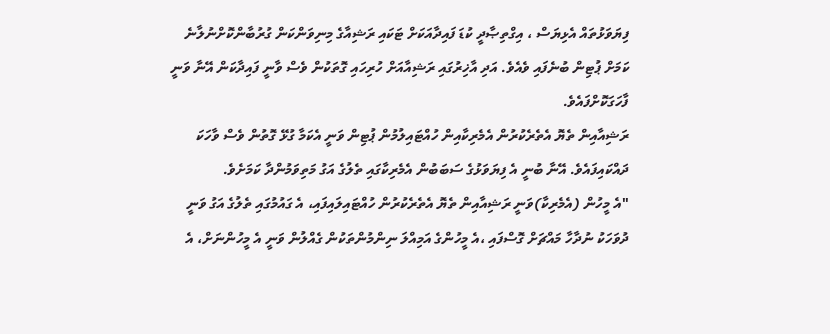ފިޔަވަޅުތައް އެޅިޔަސް ، އިގްތިޞާދީ ކުޑަ ފައިދާއަކަށް ޓަކައި ރަޝިއާގެ މިނިވަންކަން ގުރުބާންކޮށްނުލާނެ ކަމަށް ޕުޓިން ބުނެފައި ވެއެވެ. އަދި އާޚިރުގައި ރަޝިއާއަށް ހުރިހައި ގޮތަކުން ވެސް ވާނީ ފައިދާކަން އޭނާ ވަނީ ފާހަގަކޮށްފައެވެ.
ރަޝިއާއިން ތެޔޮ އެތެރެކުރުން އެމެރިކާއިން ހުއްޓައިލުމުން ޕުޓިން ވަނީ އެކަމާ ގުޅޭ ގޮތުން ވެސް ވާހަކަ ދައްކައިފައެވެ. އޭނާ ބުނީ އެ ފިޔަވަޅުގެ ސަބަބުން އެމެރިކާގައި ތެލުގެ އަގު މަތިވަމުންދާ ކަމަށެވެ.
"އެ މީހުން (އެމެރިކާ)ވަނީ ރަޝިއާއިން ތެޔޮ އެތެރެކުރުން ހުއްޓައިލައިފައި، އެ ގައުމުގައި ތެލުގެ އަގު ވަނީ ދުވަހަކު ނުދާހާ މައްޗަށް ގޮސްފައި ،އެ މީހުންގެ އަމިއްލަ ނިންމުންތަކުން ގެއްލުން ވަނީ އެ މީހުންނަށް، އެ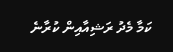ކަމާ މެދު ރަޝިއާއިން ކުރާނެ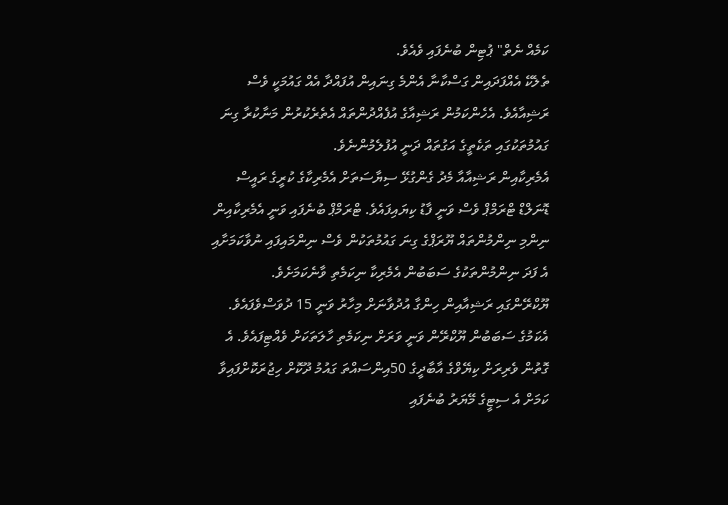ކަމެއް ނެތް" ޕުޓިން ބުނެފައި ވެއެވެ.
ތެލެކޭ އެއްފަދައިން ގަސްކާނާ އެންމެ ގިނައިން އުފައްދާ އެއް ގައުމަކީ ވެސް ރަޝިއާއެވެ. އެހެންކަމުން ރަޝިއާގެ އުފެއްދުންތައް އެތެރެކުރުން މަނާކުރާ ގިނަ ގައުމުތަކުގައި ތަކެތީގެ އަގުތައް ދަނީ އުފުލެމުންނެވެ.
އެމެރިކާއިން ރަޝިއާއާ މެދު ގެންގުޅޭ ސިޔާސަތަށް އެމެރިކާގެ ކުރީގެ ރައީސް ޑޮނަލްޑް ޓްރަމްޕް ވެސް ވަނީ ފާޑު ކިޔައިފައެވެ. ޓްރަމްޕް ބުނެފައި ވަނީ އެމެރިކާއިން ނިންމި ނިންމުންތައް ޔޫރަޕްގެ ގިނަ ގައުމުތަކުން ވެސް ނިންމައިފައި ނުވާކަމަށާއި އެ ފަދަ ނިންމުންތަކުގެ ސަބަބުން އެމެރިކާ ނިކަމެތި ވާނެކަމަށެވެ.
ޔޫކްރޭންގައި ރަޝިއާއިން ހިންގާ އުދުވާނަށް މިހާރު ވަނީ 15 ދުވަސްވެފައެވެ. އެކަމުގެ ސަބަބުން ޔޫކްރޭން ވަނީ ވަރަށް ނިކަމެތި ހާލަތަކަށް ވެއްޓިފައެވެ. އެ ގޮތުން ވެރިރަށް ކިޔޭވްގެ އާބާދީގެ 50އިންސައްތަ ގައުމު ދޫކޮށް ހިޖުރަކޮށްފައިވާ ކަމަށް އެ ސިޓީގެ މޭޔަރު ބުނެފައި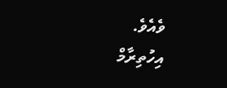ވެއެވެ.
އިހުތިރާމް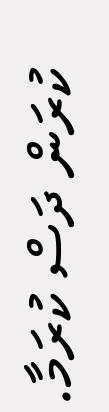ކުރަން ދަސް ކުރަމާ.